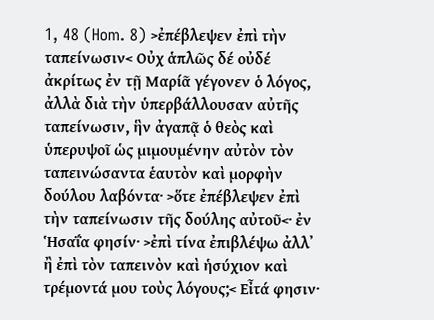1, 48 (Hom. 8) >ἐπέβλεψεν ἐπὶ τὴν ταπείνωσιν< Οὐχ ἁπλῶς δέ οὐδέ ἀκρίτως ἐν τῇ Μαρίᾶ γέγονεν ὁ λόγος, ἀλλὰ διὰ τὴν ὑπερβάλλουσαν αὐτῆς ταπείνωσιν, ἣν ἀγαπᾷ ὁ θεὸς καὶ ὑπερυψοῖ ὡς μιμουμένην αὐτὸν τὸν ταπεινώσαντα ἑαυτὸν καὶ μορφὴν δούλου λαβόντα· >ὅτε ἐπέβλεψεν ἐπὶ τὴν ταπείνωσιν τῆς δούλης αὐτοῦ<· ἐν Ἡσαΐα φησίν· >ἐπὶ τίνα ἐπιβλέψω ἀλλ᾿ ἢ ἐπὶ τὸν ταπεινὸν καὶ ἡσύχιον καὶ τρέμοντά μου τοὺς λόγους;< Εἶτά φησιν·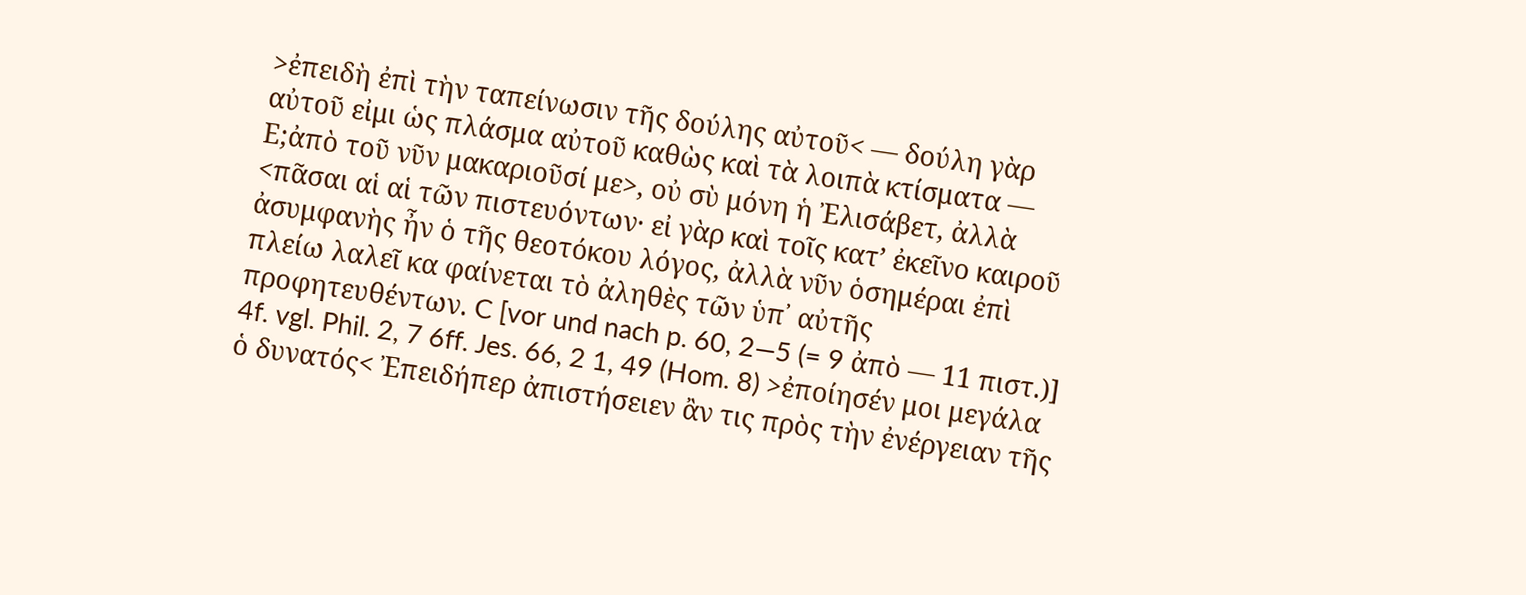>ἐπειδὴ ἐπὶ τὴν ταπείνωσιν τῆς δούλης αὐτοῦ< — δούλη γὰρ αὐτοῦ εἰμι ὡς πλάσμα αὐτοῦ καθὼς καὶ τὰ λοιπὰ κτίσματα — Ε;ἀπὸ τοῦ νῦν μακαριοῦσί με>, οὐ σὺ μόνη ἡ Ἐλισάβετ, ἀλλὰ <πᾶσαι αἱ αἱ τῶν πιστευόντων· εἰ γὰρ καὶ τοῖς κατ’ ἐκεῖνο καιροῦ ἀσυμφανὴς ἦν ὁ τῆς θεοτόκου λόγος, ἀλλὰ νῦν ὁσημέραι ἐπὶ πλείω λαλεῖ κα φαίνεται τὸ ἀληθὲς τῶν ὑπ᾿ αὐτῆς προφητευθέντων. C [vor und nach p. 60, 2—5 (= 9 ἀπὸ — 11 πιστ.)] 4f. vgl. Phil. 2, 7 6ff. Jes. 66, 2 1, 49 (Hom. 8) >ἐποίησέν μοι μεγάλα ὁ δυνατός< Ἐπειδήπερ ἀπιστήσειεν ἂν τις πρὸς τὴν ἐνέργειαν τῆς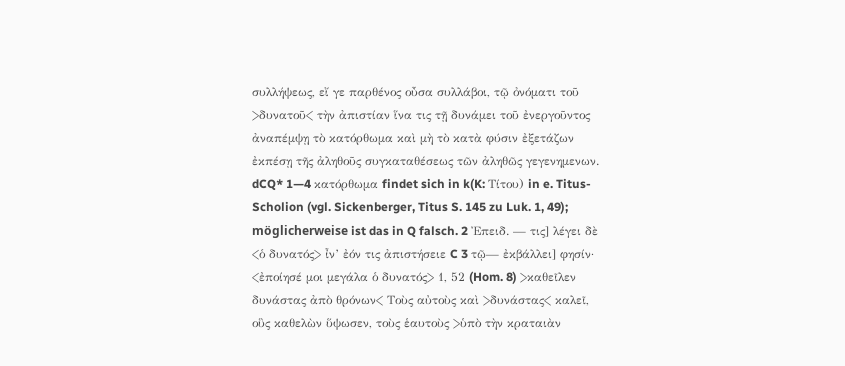συλλήψεως, εἴ γε παρθένος οὖσα συλλάβοι, τῷ ὀνόματι τοῦ >δυνατοῦ< τὴν ἀπιστίαν ἵνα τις τῇ δυνάμει τοῦ ἐνεργοῦντος ἀναπέμψῃ τὸ κατόρθωμα καὶ μὴ τὸ κατὰ φύσιν ἐξετάζων ἐκπέσῃ τῆς ἀληθοῦς συγκαταθέσεως τῶν ἀληθῶς γεγενημενων. dCQ* 1—4 κατόρθωμα findet sich in k(K: Τίτου) in e. Titus-Scholion (vgl. Sickenberger, Titus S. 145 zu Luk. 1, 49); möglicherweise ist das in Q falsch. 2 Ἐπειδ. — τις] λέγει δὲ <ὁ δυνατός> ἶν’ ἐόν τις ἀπιστήσειε C 3 τῷ— ἐκβάλλει] φησίν· <ἐποίησέ μοι μεγάλα ὁ δυνατός> 1, 52 (Hom. 8) >καθεῖλεν δυνάστας ἀπὸ θρόνων< Τοὺς αὐτοὺς καὶ >δυνάστας< καλεῖ, οὓς καθελὼν ὕψωσεν, τοὺς ἑαυτοὺς >ὑπὸ τὴν κραταιὰν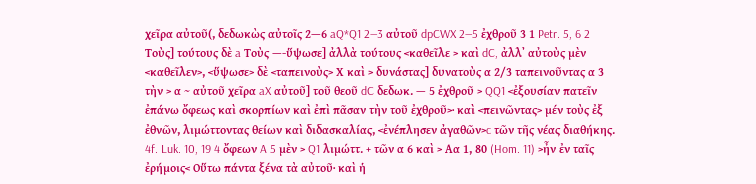χεῖρα αὐτοῦ(, δεδωκὼς αὐτοῖς 2—6 aQ*Q1 2—3 αὐτοῦ dpCWX 2—5 ἐχθροῦ 3 1 Petr. 5, 6 2 Τοὺς] τούτους δὲ a Τοὺς —-ὕψωσε] ἀλλὰ τούτους <καθεῖλε > καὶ dC, ἀλλ᾿ αὐτοὺς μὲν <καθεῖλεν>, <ὕψωσε> δὲ <ταπεινοὺς> Χ καὶ > δυνάστας] δυνατοὺς α 2/3 ταπεινοῦντας α 3 τὴν > α ~ αὐτοῦ χεῖρα aX αὐτοῦ] τοῦ θεοῦ dC δεδωκ. — 5 ἐχθροῦ > QQ1 <ἐξουσίαν πατεῖν ἐπάνω ὄφεως καὶ σκορπίων καὶ ἐπὶ πᾶσαν τὴν τοῦ ἐχθροῦ>· καὶ <πεινῶντας> μέν τοὺς ἐξ ἐθνῶν, λιμώττοντας θείων καὶ διδασκαλίας, <ἐνέπλησεν ἀγαθῶν>c τῶν τῆς νέας διαθήκης. 4f. Luk. 10, 19 4 ὄφεων A 5 μὲν > Q1 λιμώττ. + τῶν α 6 καὶ > Αα 1, 80 (Hom. 11) >ἦν ἐν ταῖς ἐρήμοις< Οὕτω πάντα ξένα τὰ αὐτοῦ· καὶ ἡ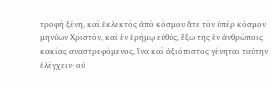τροφὴ ξένη, καὶ ἐκλεκτὸς ἀπὸ κόσμου ἅτε τὸν ὑπέρ κόσμον μηνύων Χριστόν, καὶ ἐν ἐρήμῳ εὐθύς, ἔξω τῆς ἐν ἀνθρώποις κακίας αναστρεφόμενος, ἵνα καὶ ἀξιόπιστος γένηται ταύτην ἐλέγχειν· οὐ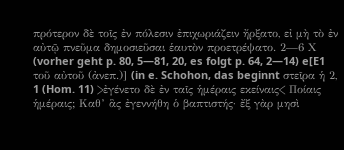πρότερον δὲ τοῖς ἐν πόλεσιν ἐπιχωριάζειν ἤρξατο, εἰ μὴ τὸ ἐν αὐτῷ πνεῦμα δημοσιεῦσαι ἑαυτὸν προετρέψατο. 2—6 Χ (vorher geht p. 80, 5—81, 20, es folgt p. 64, 2—14) e[E1 τοῦ αὐτοῦ (ἀνεπ.)] (in e. Schohon, das beginnt στεῖρα ἡ 2, 1 (Hom. 11) >ἐγένετο δὲ ἐν ταῖς ἡμέραις εκείναις< Ποίαις ἡμέραις; Καθ’ ἃς ἐγεννήθη ὁ βαπτιστής· ἔξ γὰρ μησὶ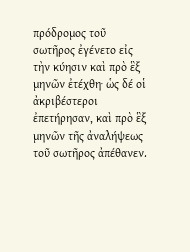πρόδρομος τοῦ σωτῆρος ἐγένετο εἰς τὴν κύησιν καὶ πρὸ ἓξ μηνῶν ἐτέχθη· ὡς δέ οἱ ἀκριβέστεροι ἐπετήρησαν, καὶ πρὸ ἓξ μηνῶν τῆς ἀναλήψεως τοῦ σωτῆρος ἀπέθανεν.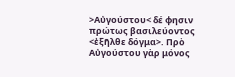>Αὐγούστου< δέ φησιν πρώτως βασιλεύοντος <ἐξῆλθε δόγμα>. Πρὸ Αὐγούστου γὰρ μόνος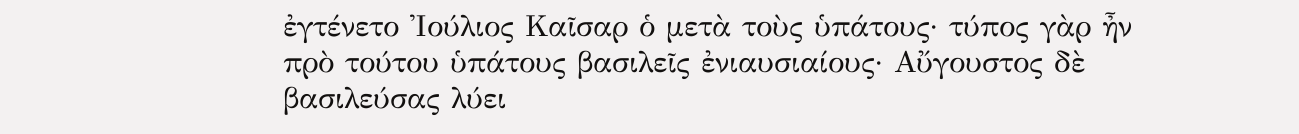ἐγτένετο Ἰούλιος Καῖσαρ ὁ μετὰ τοὺς ὑπάτους· τύπος γὰρ ἦν πρὸ τούτου ὑπάτους βασιλεῖς ἐνιαυσιαίους· Αὔγουστος δὲ βασιλεύσας λύει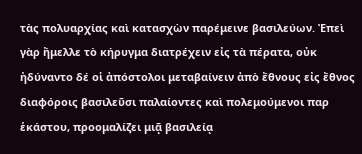τὰς πολυαρχίας καὶ κατασχὼν παρέμεινε βασιλεύων. Ἐπεὶ γὰρ ἤμελλε τὸ κήρυγμα διατρέχειν εἰς τὰ πέρατα, οὐκ ἠδύναντο δέ οἱ ἀπόστολοι μεταβαίνειν ἀπὸ ἔθνους εἰς ἔθνος διαφόροις βασιλεῦσι παλαίοντες καὶ πολεμούμενοι παρ ἑκάστου, προομαλίζει μιᾷ βασιλείᾳ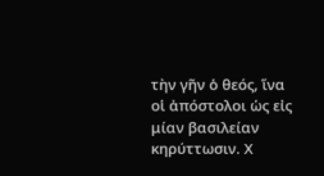τὴν γῆν ὁ θεός, ἵνα οἱ ἀπόστολοι ὡς εἰς μίαν βασιλείαν κηρύττωσιν. Χ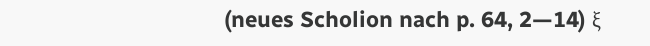(neues Scholion nach p. 64, 2—14) ξ